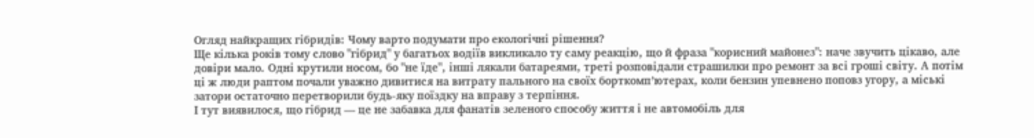Огляд найкращих гібридів: Чому варто подумати про екологічні рішення?
Ще кілька років тому слово "гібрид" у багатьох водіїв викликало ту саму реакцію, що й фраза "корисний майонез": наче звучить цікаво, але довіри мало. Одні крутили носом, бо "не їде", інші лякали батареями, треті розповідали страшилки про ремонт за всі гроші світу. А потім ці ж люди раптом почали уважно дивитися на витрату пального на своїх борткомп’ютерах, коли бензин упевнено поповз угору, а міські затори остаточно перетворили будь-яку поїздку на вправу з терпіння.
І тут виявилося, що гібрид — це не забавка для фанатів зеленого способу життя і не автомобіль для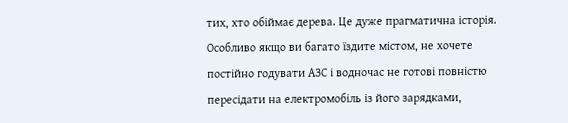тих, хто обіймає дерева. Це дуже прагматична історія. Особливо якщо ви багато їздите містом, не хочете постійно годувати АЗС і водночас не готові повністю пересідати на електромобіль із його зарядками,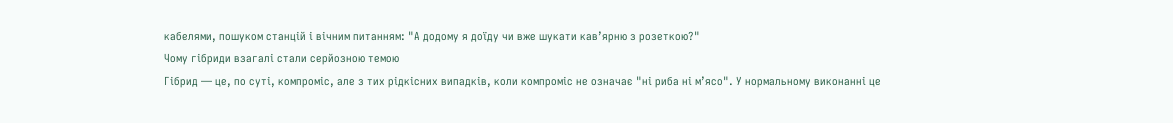кабелями, пошуком станцій і вічним питанням: "А додому я доїду чи вже шукати кав’ярню з розеткою?"
Чому гібриди взагалі стали серйозною темою
Гібрид — це, по суті, компроміс, але з тих рідкісних випадків, коли компроміс не означає "ні риба ні м’ясо". У нормальному виконанні це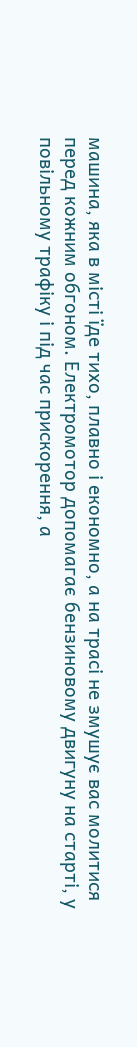машина, яка в місті їде тихо, плавно і економно, а на трасі не змушує вас молитися перед кожним обгоном. Електромотор допомагає бензиновому двигуну на старті, у повільному трафіку і під час прискорення, а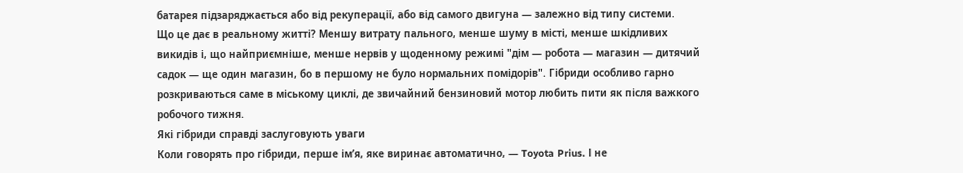батарея підзаряджається або від рекуперації, або від самого двигуна — залежно від типу системи.
Що це дає в реальному житті? Меншу витрату пального, менше шуму в місті, менше шкідливих викидів і, що найприємніше, менше нервів у щоденному режимі "дім — робота — магазин — дитячий садок — ще один магазин, бо в першому не було нормальних помідорів". Гібриди особливо гарно розкриваються саме в міському циклі, де звичайний бензиновий мотор любить пити як після важкого робочого тижня.
Які гібриди справді заслуговують уваги
Коли говорять про гібриди, перше ім’я, яке виринає автоматично, — Toyota Prius. І не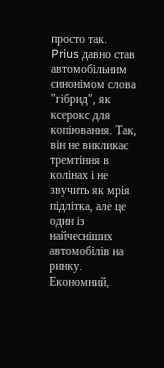просто так. Prius давно став автомобільним синонімом слова "гібрид", як ксерокс для копіювання. Так, він не викликає тремтіння в колінах і не звучить як мрія підлітка, але це один із найчесніших автомобілів на ринку. Економний,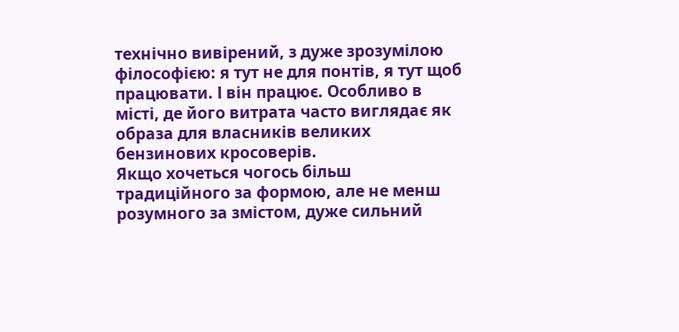технічно вивірений, з дуже зрозумілою філософією: я тут не для понтів, я тут щоб працювати. І він працює. Особливо в місті, де його витрата часто виглядає як образа для власників великих бензинових кросоверів.
Якщо хочеться чогось більш традиційного за формою, але не менш розумного за змістом, дуже сильний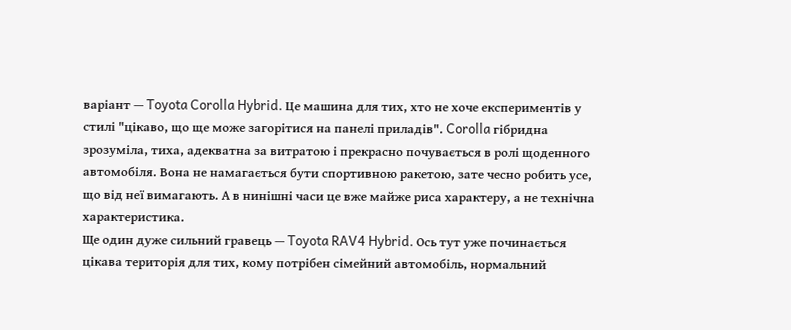варіант — Toyota Corolla Hybrid. Це машина для тих, хто не хоче експериментів у стилі "цікаво, що ще може загорітися на панелі приладів". Corolla гібридна зрозуміла, тиха, адекватна за витратою і прекрасно почувається в ролі щоденного автомобіля. Вона не намагається бути спортивною ракетою, зате чесно робить усе, що від неї вимагають. А в нинішні часи це вже майже риса характеру, а не технічна характеристика.
Ще один дуже сильний гравець — Toyota RAV4 Hybrid. Ось тут уже починається цікава територія для тих, кому потрібен сімейний автомобіль, нормальний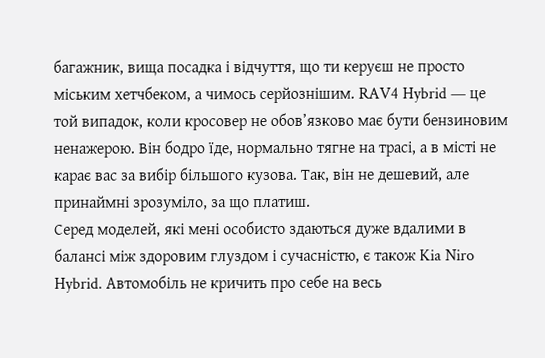багажник, вища посадка і відчуття, що ти керуєш не просто міським хетчбеком, а чимось серйознішим. RAV4 Hybrid — це той випадок, коли кросовер не обов’язково має бути бензиновим ненажерою. Він бодро їде, нормально тягне на трасі, а в місті не карає вас за вибір більшого кузова. Так, він не дешевий, але принаймні зрозуміло, за що платиш.
Серед моделей, які мені особисто здаються дуже вдалими в балансі між здоровим глуздом і сучасністю, є також Kia Niro Hybrid. Автомобіль не кричить про себе на весь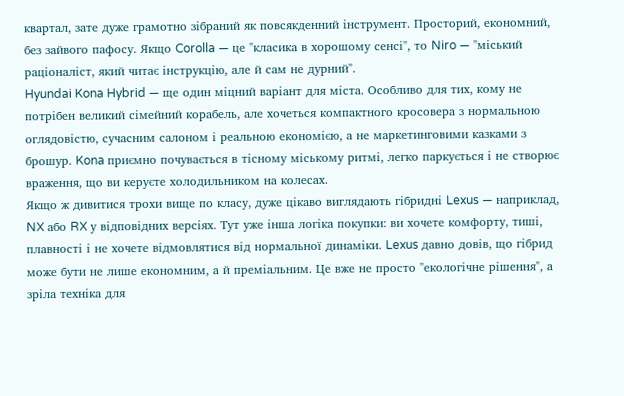квартал, зате дуже грамотно зібраний як повсякденний інструмент. Просторий, економний, без зайвого пафосу. Якщо Corolla — це "класика в хорошому сенсі", то Niro — "міський раціоналіст, який читає інструкцію, але й сам не дурний".
Hyundai Kona Hybrid — ще один міцний варіант для міста. Особливо для тих, кому не потрібен великий сімейний корабель, але хочеться компактного кросовера з нормальною оглядовістю, сучасним салоном і реальною економією, а не маркетинговими казками з брошур. Kona приємно почувається в тісному міському ритмі, легко паркується і не створює враження, що ви керуєте холодильником на колесах.
Якщо ж дивитися трохи вище по класу, дуже цікаво виглядають гібридні Lexus — наприклад, NX або RX у відповідних версіях. Тут уже інша логіка покупки: ви хочете комфорту, тиші, плавності і не хочете відмовлятися від нормальної динаміки. Lexus давно довів, що гібрид може бути не лише економним, а й преміальним. Це вже не просто "екологічне рішення", а зріла техніка для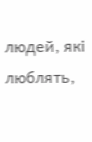людей, які люблять,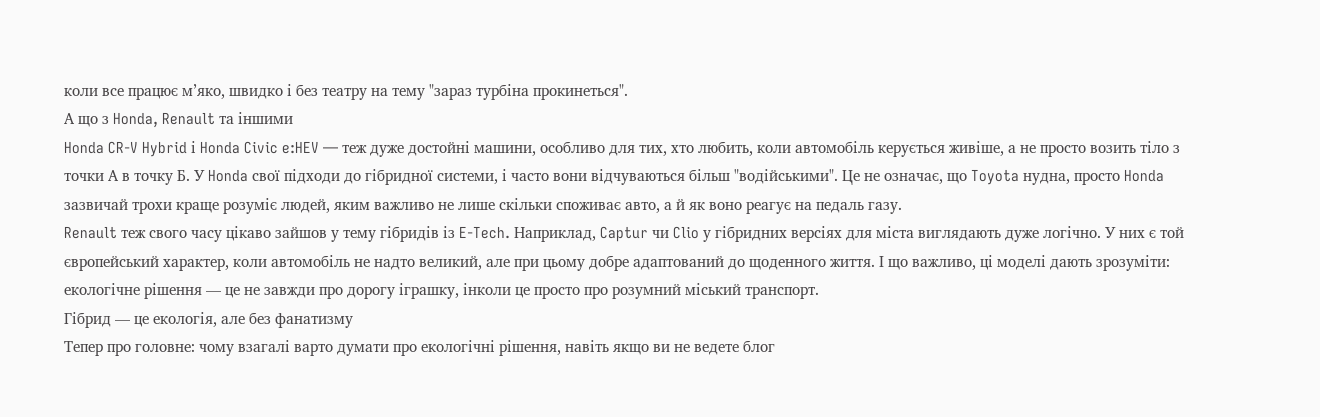коли все працює м’яко, швидко і без театру на тему "зараз турбіна прокинеться".
А що з Honda, Renault та іншими
Honda CR-V Hybrid і Honda Civic e:HEV — теж дуже достойні машини, особливо для тих, хто любить, коли автомобіль керується живіше, а не просто возить тіло з точки А в точку Б. У Honda свої підходи до гібридної системи, і часто вони відчуваються більш "водійськими". Це не означає, що Toyota нудна, просто Honda зазвичай трохи краще розуміє людей, яким важливо не лише скільки споживає авто, а й як воно реагує на педаль газу.
Renault теж свого часу цікаво зайшов у тему гібридів із E-Tech. Наприклад, Captur чи Clio у гібридних версіях для міста виглядають дуже логічно. У них є той європейський характер, коли автомобіль не надто великий, але при цьому добре адаптований до щоденного життя. І що важливо, ці моделі дають зрозуміти: екологічне рішення — це не завжди про дорогу іграшку, інколи це просто про розумний міський транспорт.
Гібрид — це екологія, але без фанатизму
Тепер про головне: чому взагалі варто думати про екологічні рішення, навіть якщо ви не ведете блог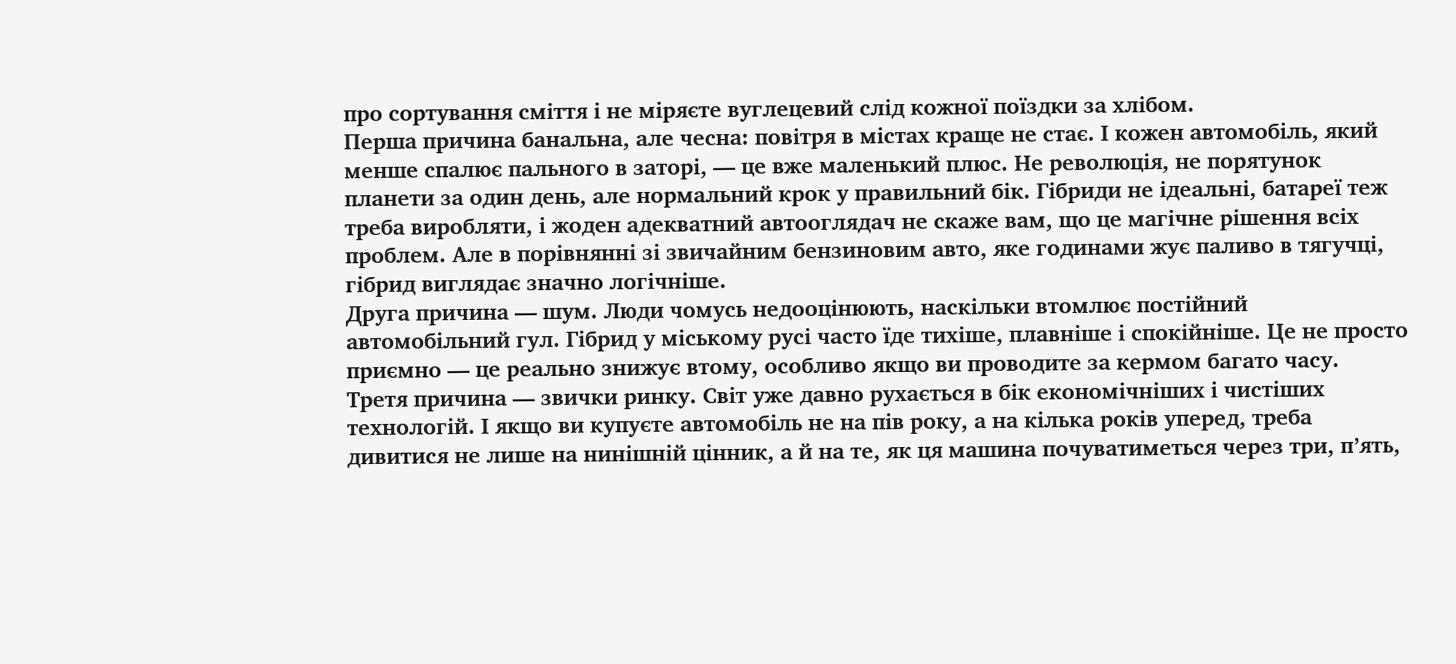про сортування сміття і не міряєте вуглецевий слід кожної поїздки за хлібом.
Перша причина банальна, але чесна: повітря в містах краще не стає. І кожен автомобіль, який менше спалює пального в заторі, — це вже маленький плюс. Не революція, не порятунок планети за один день, але нормальний крок у правильний бік. Гібриди не ідеальні, батареї теж треба виробляти, і жоден адекватний автооглядач не скаже вам, що це магічне рішення всіх проблем. Але в порівнянні зі звичайним бензиновим авто, яке годинами жує паливо в тягучці, гібрид виглядає значно логічніше.
Друга причина — шум. Люди чомусь недооцінюють, наскільки втомлює постійний автомобільний гул. Гібрид у міському русі часто їде тихіше, плавніше і спокійніше. Це не просто приємно — це реально знижує втому, особливо якщо ви проводите за кермом багато часу.
Третя причина — звички ринку. Світ уже давно рухається в бік економічніших і чистіших технологій. І якщо ви купуєте автомобіль не на пів року, а на кілька років уперед, треба дивитися не лише на нинішній цінник, а й на те, як ця машина почуватиметься через три, п’ять,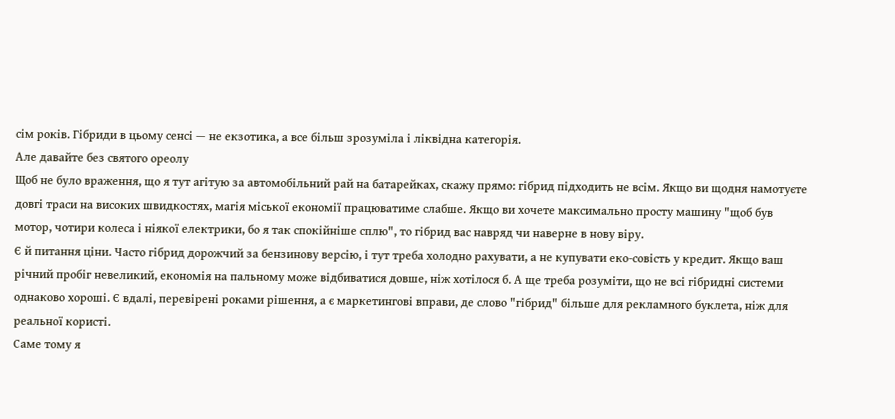сім років. Гібриди в цьому сенсі — не екзотика, а все більш зрозуміла і ліквідна категорія.
Але давайте без святого ореолу
Щоб не було враження, що я тут агітую за автомобільний рай на батарейках, скажу прямо: гібрид підходить не всім. Якщо ви щодня намотуєте довгі траси на високих швидкостях, магія міської економії працюватиме слабше. Якщо ви хочете максимально просту машину "щоб був мотор, чотири колеса і ніякої електрики, бо я так спокійніше сплю", то гібрид вас навряд чи наверне в нову віру.
Є й питання ціни. Часто гібрид дорожчий за бензинову версію, і тут треба холодно рахувати, а не купувати еко-совість у кредит. Якщо ваш річний пробіг невеликий, економія на пальному може відбиватися довше, ніж хотілося б. А ще треба розуміти, що не всі гібридні системи однаково хороші. Є вдалі, перевірені роками рішення, а є маркетингові вправи, де слово "гібрид" більше для рекламного буклета, ніж для реальної користі.
Саме тому я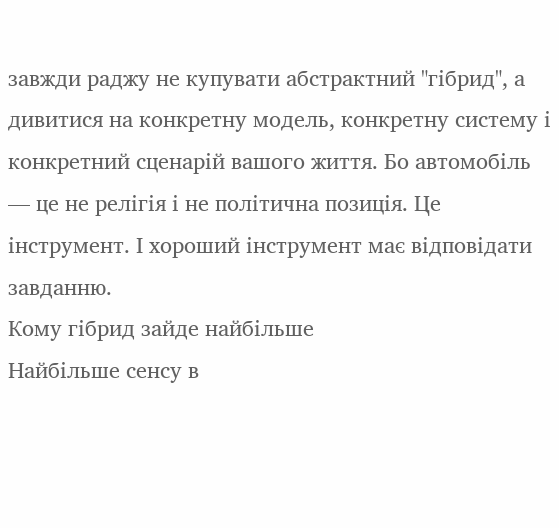завжди раджу не купувати абстрактний "гібрид", а дивитися на конкретну модель, конкретну систему і конкретний сценарій вашого життя. Бо автомобіль — це не релігія і не політична позиція. Це інструмент. І хороший інструмент має відповідати завданню.
Кому гібрид зайде найбільше
Найбільше сенсу в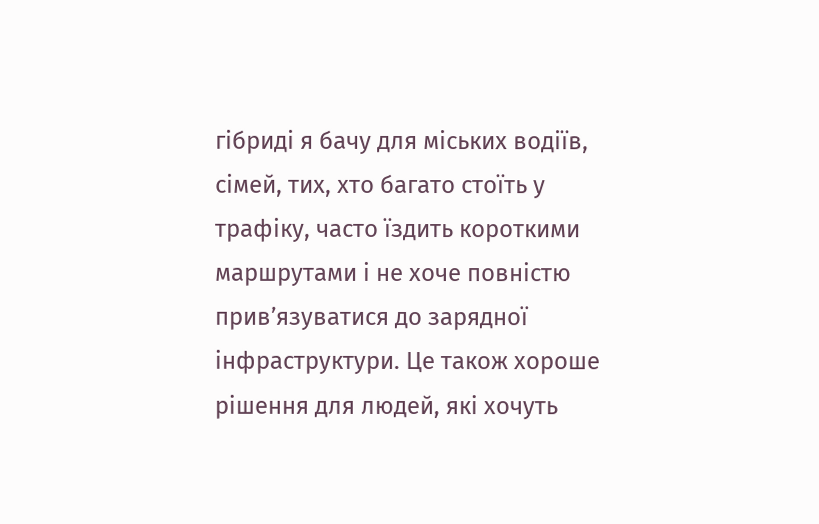гібриді я бачу для міських водіїв, сімей, тих, хто багато стоїть у трафіку, часто їздить короткими маршрутами і не хоче повністю прив’язуватися до зарядної інфраструктури. Це також хороше рішення для людей, які хочуть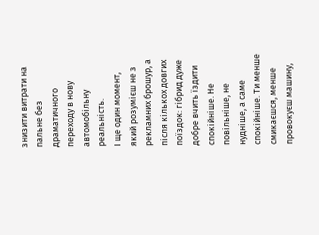знизити витрати на пальне без драматичного переходу в нову автомобільну реальність.
І ще один момент, який розумієш не з рекламних брошур, а після кількох довгих поїздок: гібрид дуже добре вчить їздити спокійніше. Не повільніше, не нудніше, а саме спокійніше. Ти менше смикаєшся, менше провокуєш машину,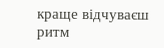краще відчуваєш ритм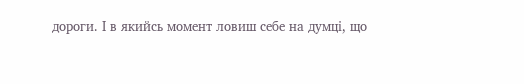дороги. І в якийсь момент ловиш себе на думці, що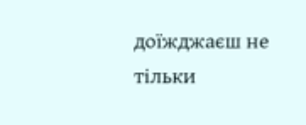доїжджаєш не тільки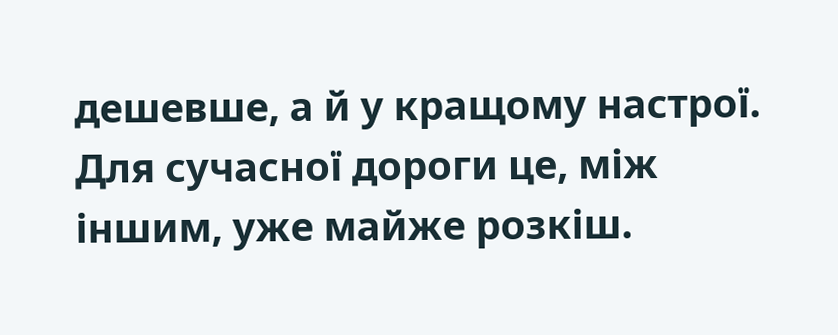дешевше, а й у кращому настрої. Для сучасної дороги це, між іншим, уже майже розкіш.